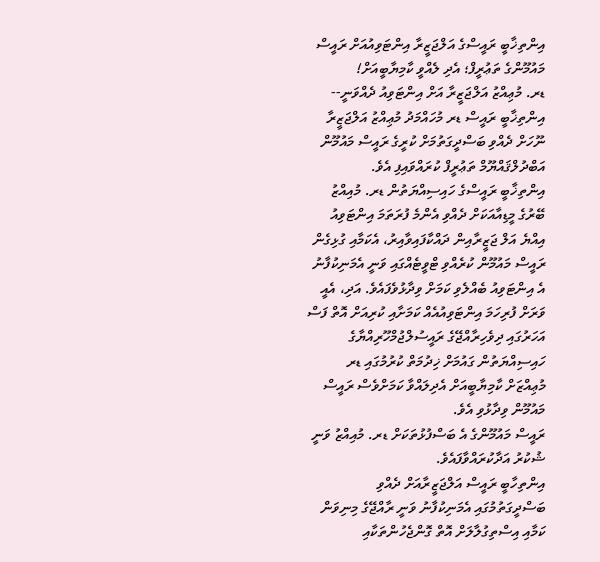އިންތިޚާބީ ރައީސްގެ އަލްޖަޒީރާ އިންޓަވިއުއަށް ރައީސް މައުމޫންގެ ތަޢުރީފް؛ އެދި ލެއްވީ ކާމިޔާބީއަށް!
ޑރ. މުޢިއްޒު އަލްޖަޒީރާ އަށް އިންޓަވިއު ދެއްވަނީ--
އިންތިޚާބީ ރައީސް ޑރ މުހައްމަދު މުޢިއްޒު އަލްޖަޒީރާ ނޫހަށް ދެއްވި ބަސްދީގަތުމަށް ކުރީގެ ރައީސް މައުމޫން އަބްދުލްޤައްޔޫމް ތަޢުރީފް ކުރައްވައިފި އެވެ.
އިންތިޚާބީ ރައީސްގެ ހައިސިއްޔަތުން ޑރ. މުއިއްޒު ބޭރުގެ މީޑިއާއަކަށް ދެއްވި އެންމެ ފުރަތަމަ އިންޓަވިއު އިއްޔެ އަލް ޖަޒީރާއިން ދައްކާފައިވާއިރު، އެކަމާއި ގުޅިގެން ރައީސް މައުމޫން ކުރެއްވި ޓްވީޓެއްގައި ވަނީ އެމަނިކުފާނު އެ އިންޓަވިއު ބެއްލެވި ކަމަށް ވިދާޅުވެފައެވެ. އަދި، އެއީ ވަރަށް ފުރިހަމަ އިންޓަވިއުއެއް ކަމަށާއި ކުރިއަށް އޮތް ފަސް އަހަރުގައި ދިވެހިރާއްޖޭގެ ރައީސުލްޖުމްހޫރިއްޔާގެ ހައިސިއްޔަތުން ގައުމަށް ޚިދުމަތް ކުރުމުގައި ޑރ މުޢިއްޒަށް ކާމިޔާބީއަށް އެދިލައްވާ ކަމަށްވެސް ރައީސް މައުމޫން ވިދާޅުވި އެވެ.
ރައީސް މައުމޫންގެ އެ ބަސްފުޅުތަކަށް ޑރ. މުއިއްޒު ވަނީ ޝުކުރު އަދާކުރައްވާފައެވެ.
އިންތިހާބީ ރައީސް އަލްޖަޒީރާއަށް ދެއްވި ބަސްދީގަތުމުގައި އެމަނިކުފާނު ވަނީ ރާއްޖޭގެ މިނިވަން ކަމާއި އިސްތިގުލާލަށް އޮތް ގޮންޖެހުންތަކާއި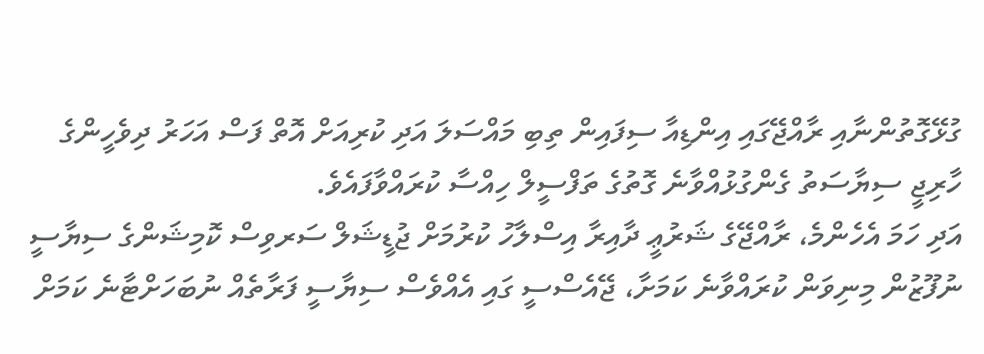ގުޅޭގޮތުންނާއި ރާއްޖޭގައި އިންޑިއާ ސިފައިން ތިބި މައްސަލަ އަދި ކުރިއަށް އޮތް ފަސް އަހަރު ދިވެހީންގެ ހާރިޖީ ސިޔާސަތު ގެންގުޅުއްވާނެ ގޮތުގެ ތަފްސީލް ހިއްސާ ކުރައްވާފައެވެ.
އަދި ހަމަ އެހެންމެ، ރާއްޖޭގެ ޝަރުޢީ ދާއިރާ އިސްލާހު ކުރުމަށް ޖުޑީޝަލް ސަރވިސް ކޮމިޝަންގެ ސިޔާސީ ނުފޫޒުން މިނިވަން ކުރައްވާނެ ކަމަށާ، ޖޭއެސްސީ ގައި އެއްވެސް ސިޔާސީ ފަރާތެއް ނުބަހަށްޓާނެ ކަމަށް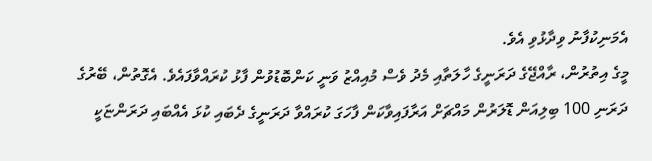އެމަނިކުފާނު ވިދާޅުވި އެވެ.
މީގެ އިތުރުން، ރާއްޖޭގެ ދަރަނީގެ ހާލަތާއި މެދު ވެސް މުއިއްޒު ވަނީ ކަންބޮޑުވުން ފާޅު ކުރައްވާފައެވެ. އެގޮތުން، ބޭރުގެ ދަރަނި 100 ބިލިއަން ޑޮލަރުން މައްޗަށް އަރާފައިވާކަން ފާހަގަ ކުރައްވާ ދަރަނީގެ ދެބައި ކުޅަ އެއްބައި ދަރަންޏަކީ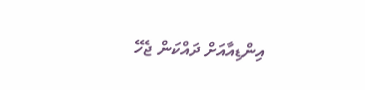އިންޑިއާއަށް ދައްކަން ޖެހޭ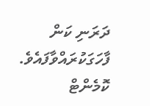ދަރަނި ކަން ފާހަގަކުރައްވާފައެވެ.
ކޮމެންޓް